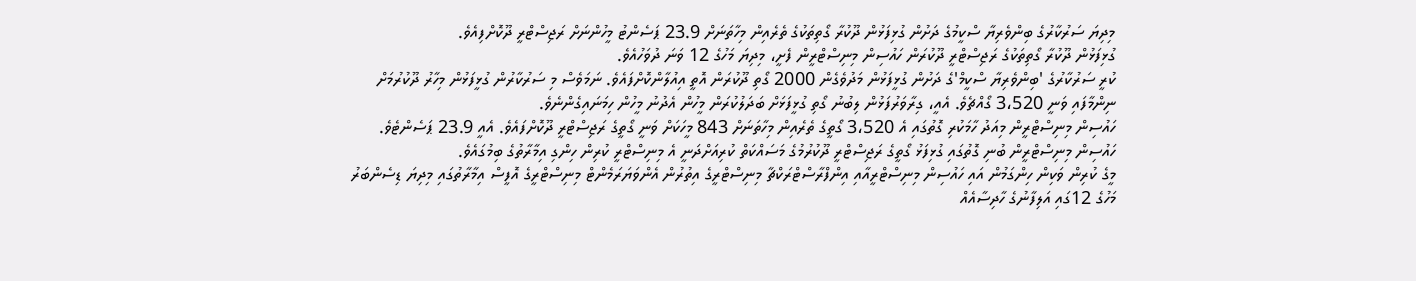މިދިޔަ ސަރުކާރުގެ ބިންވެރިޔާ ސްކީމުގެ ދަށުން ގުޅިފަޅުން ދޫކުރާ ގޯތިތަކުގެ ތެރެއިން މިހާތަނަށް 23.9 ޕަސެންޓު މީހުންނަށް ރަޖިސްޓްރީ ދޫކޮށްފިއެވެ.
ގުޅިފަޅުން ދޫކުރާ ގޯތިތަކުގެ ރަޖިސްޓްރީ ދޫކުރަން ހައުސިން މިނިސްޓްރީން ފެށީ، މިދިޔަ މަހުގެ 12 ވަނަ ދުވަހުއެވެ.
ކުރީ ސަރުކާރުގެ 'ބިންވެރިޔާ ސްކީމް'ގެ ދަށުން ގުޅީފަޅުން މަދުވެގެން 2000 ގޯތި ދޫކުރަން އޮތީ އިއުލާންކޮށްފައެވެ. ނަމަވެސް މި ސަރުކާރުން ގުޅީފަޅުން މިހާރު ދޫކުރުމަށް ނިންމާފައި ވަނީ 3،520 ގޯއްޗެވެ. އެއީ، ގިރާވަރުފަޅުން ލިބުނު ގޯތި ގުޅީފަޅަށް ބަދަލުކުރަން މީހުން އެދުނު މީހުން ހިމަނައިގެންނެވެ.
ހައުސިން މިނިސްޓްރީން މިއަދު ހާމަކުރި ގޮތުގައި އެ 3،520 ގޯތީގެ ތެރެއިން މިހާތަނަށް 843 މީހަކަށް ވަނީ ގޯތީގެ ރަޖިސްޓްރީ ދޫކޮށްފައެވެ. އެއީ 23.9 ޕަސެންޓެވެ.
ހައުސިން މިނިސްޓްރީން ބުނި ގޮތުގައި ގުޅިފަޅު ގޯތީގެ ރަޖިސްޓްރީ ދޫކުރުމުގެ މަސައްކަތް ކުރިއަށްދަނީ އެ މިނިސްޓްރީ ކުރިން ހިންގި އިމާރާތުގެ ބިމުގައެވެ.
މީގެ ކުރިން ވަކިން ހިންގަމުން އައި ހައުސިން މިނިސްޓްރީއާއި އިންފްރާސްޓްރަކްޗާ މިނިސްޓްރީގެ އިތުރުން އެންވަޔަރަމެންޓް މިނިސްޓްރީގެ އޮފީސް އިމާރާތުގައި މިދިޔަ ޑިސެންބަރު މަހުގެ 12ގައި އަލިފާނުގެ ހާދިސާއެއް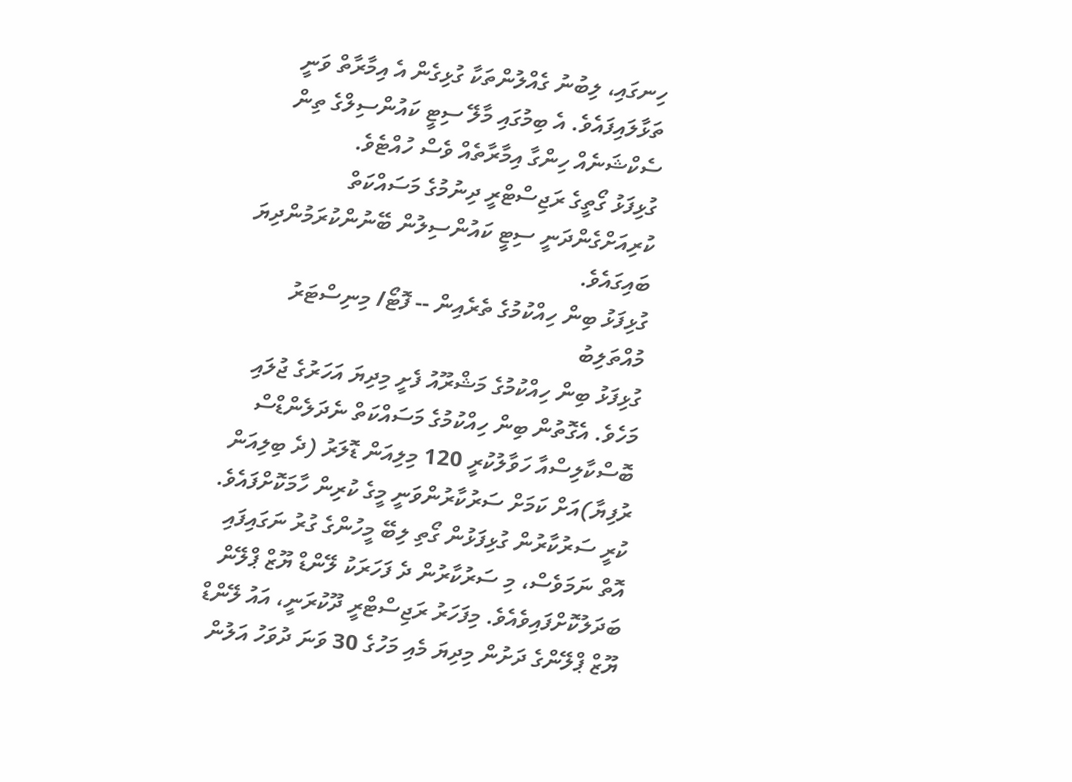ހިނގައި، ލިބުނު ގެއްލުންތަކާ ގުޅިގެން އެ އިމާރާތް ވަނީ ތަޅާލައިފައެވެ. އެ ބިމުގައި މާލޭ ސިޓީ ކައުންސިލްގެ ތިން ސެކްޝަނެއް ހިންގާ އިމާރާތެއް ވެސް ހުއްޓެވެ.
ގުޅިފަޅު ގޯތީގެ ރަޖިސްޓްރީ ދިނުމުގެ މަސައްކަތް ކުރިއަށްގެންދަނީ ސިޓީ ކައުންސިލުން ބޭނުންކުރަމުންދިޔަ ބައިގައެވެ.
ގުޅިފަޅު ބިން ހިއްކުމުގެ ތެރެއިން -- ފޮޓޯ/ މިނިސްޓަރު މުއްތަލިބު
ގުޅިފަޅު ބިން ހިއްކުމުގެ މަޝްރޫއު ފެށީ މިދިޔަ އަހަރުގެ ޖުލައި މަހެވެ. އެގޮތުން ބިން ހިއްކުމުގެ މަސައްކަތް ނެދަލެންޑްސް ބޮސްކާލިސްއާ ހަވާލުކުރީ 120 މިލިއަން ޑޮލަރު (ދެ ބިލިއަން ރުފިޔާ)އަށް ކަމަށް ސަރުކާރުންވަނީ މީގެ ކުރިން ހާމަކޮށްފައެވެ.
ކުރީ ސަރުކާރުން ގުޅިފަޅުން ގޯތި ލިބޭ މީހުންގެ ގުރު ނަގައިފައި އޮތް ނަމަވެސް، މި ސަރުކާރުން ދެ ފަހަރަކު ލޭންޑް ޔޫޒް ޕްލޭން ބަދަލުކޮށްފައިވެއެވެ. މިފަހަރު ރަޖިސްޓްރީ ދޫކުރަނީ، އައު ލޭންޑް ޔޫޒް ޕްލޭންގެ ދަށުން މިދިޔަ މެއި މަހުގެ 30 ވަނަ ދުވަހު އަލުން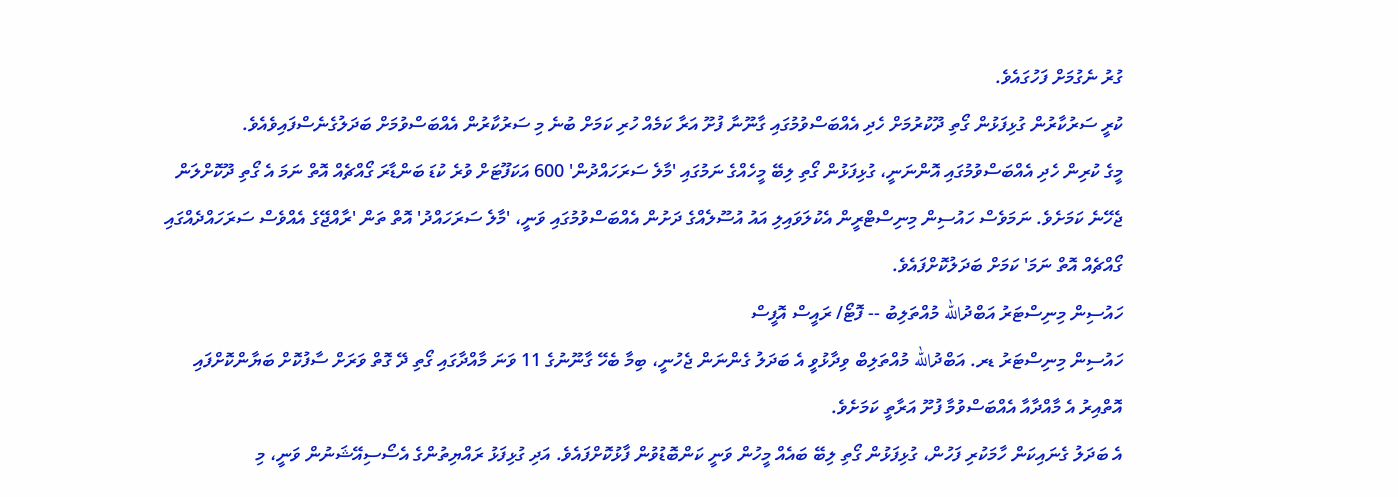ގުރު ނެގުމަށް ފަހުގައެވެ.
ކުރީ ސަރުކާރުން ގުޅިފަޅުން ގޯތި ދޫކުރުމަށް ހެދި އެއްބަސްވުމުގައި ގާނޫނާ ފުށޫ އަރާ ކަމެއް ހުރި ކަމަށް ބުނެ މި ސަރުކާރުން އެއްބަސްވުމަށް ބަދަލުގެނެސްފައިވެއެވެ.
މީގެ ކުރިން ހެދި އެއްބަސްވުމުގައި އޮންނަނީ، ގުޅިފަޅުން ގޯތި ލިބޭ މީހެއްގެ ނަމުގައި 'މާލެ ސަރަހައްދުން' 600 އަކަފޫޓަށް ވުރެ ކުޑަ ބަންޑާރަ ގޯއްޗެއް އޮތް ނަމަ އެ ގޯތި ދޫކޮށްލަން ޖެހޭނެ ކަމަށެވެ. ނަމަވެސް ހައުސިން މިނިސްޓްރީން އެކުލަވައިލި އައު އުސޫލެއްގެ ދަށުން އެއްބަސްވުމުގައި ވަނީ، 'މާލެ ސަރަހައްދު' އޮތް ތަން 'ރާއްޖޭގެ އެއްވެސް ސަރަހައްދެއްގައި ގޯއްޗެއް އޮތް ނަމަ' ކަމަށް ބަދަލުކޮށްފައެވެ.
ހައުސިން މިނިސްޓަރު އަބްދުالله މުއްތަލިބު -- ފޮޓޯ/ ރައީސް އޮފީސް
ހައުސިން މިނިސްޓަރު ޑރ. އަބްދުالله މުއްތަލިބް ވިދާޅުވީ އެ ބަދަލު ގެންނަން ޖެހުނީ، ބިމާ ބެހޭ ގާނޫނުގެ 11 ވަނަ މާއްދާގައި ގޯތި ދޭ ގޮތް ވަރަށް ސާފުކޮށް ބަޔާންކޮށްފައި އޮތްއިރު އެ މާއްދާއާ އެއްބަސްވުމާ ފުށޫ އަރާތީ ކަމަށެވެ.
އެ ބަދަލު ގެނައިކަން ހާމަކުރި ފަހުން، ގުޅިފަޅުން ގޯތި ލިބޭ ބައެއް މީހުން ވަނީ ކަންބޮޑުވުން ފާޅުކޮށްފައެވެ. އަދި ގުޅިފަޅު ރައްޔިތުންގެ އެސޯސިއޭޝަނުން ވަނީ، މި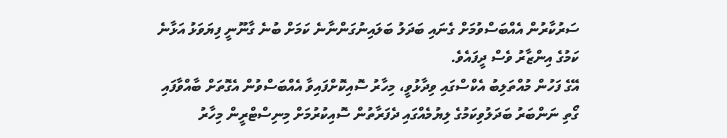ސަރުކާރުން އެއްބަސްވުމަށް ގެނައި ބަދަލު ބަލައިނުގަންނާނެ ކަމަށް ބުނެ ގާނޫނީ ފިޔަވަޅު އަޅާނެ ކަމުގެ އިންޒާރު ވެސް ދީފައެވެ.
އޭގެ ފަހުން މުއްތަލިބު އެކްސްގައި ވިދާޅުވީ، މިހާރު ސޮއިކޮށްފައިވާ އެއްބަސްވުން އެގޮތަށް ބާއްވާފައި ގޯތި ނަންބަރު ބަދަލުވިކަމުގެ ލިޔުމެއްގައި ދެފަރާތުން ސޮއިކުރުމަށް މިނިސްޓްރީން މިހާރު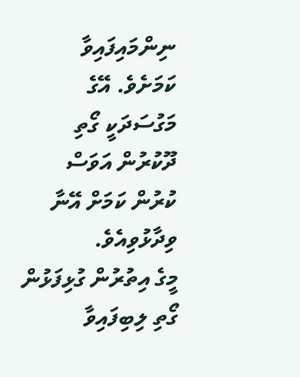ނިންމައިފައިވާ ކަމަށެވެ. އޭގެ މަގުސަދަކީ ގޯތި ދޫކުރުން އަވަސް ކުރުން ކަމަށް އޭނާ ވިދާޅުވިއެވެ.
މީގެ އިތުރުން ގުޅިފަޅުން ގޯތި ލިބިފައިވާ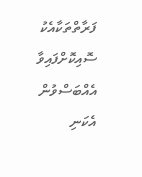ފަރާތްތަކާއެކު ސޮއިކޮށްފައިވާ އެއްބަސްވުން އެކަނި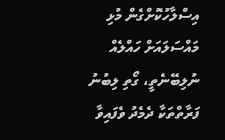އިސްލާހުކޮށްގެން މުޅި މައްސަލައަށް ހައްލެއް ނުލިބޭނެތީ، ގޯތި ލިބުނު ފަރާތްތަކާ ދެމެދު ވެފައިވާ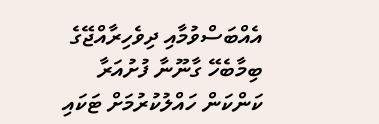އެއްބަސްވުމާއި ދިވެހިރާއްޖޭގެ ބިމާބެހޭ ގާނޫނާ ފުށުއަރާ ކަންކަން ހައްލުކުރުމަށް ޓަކައި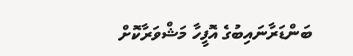ބަންޑަރާނައިބުގެ އޮފީހާ މަޝްވަރާކޮށް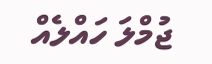ޖުމްލަ ހައްލެއް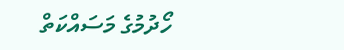ހޯދުމުގެ މަސައްކަތް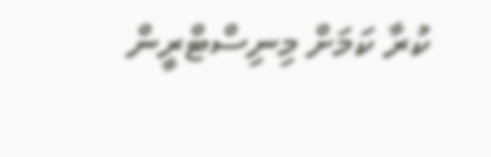ކުރާ ކަމަށް މިނިސްޓްރީން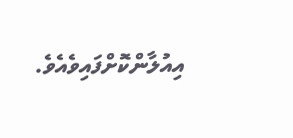އިއުލާންކޮށްފައިވެއެވެ.